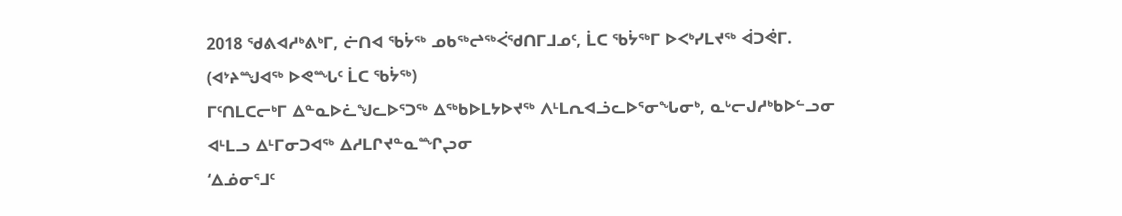2018 ᖁᕕᐊᓱᒃᕕᒃᒥ, ᓖᑎᐊ ᖃᔮᖅ ᓄᑲᖅᖠᖅᐹᖁᑎᒥᒧᓄᑦ, ᒫᑕ ᖃᔮᖅᒥ ᐅᐸᒃᓯᒪᔪᖅ ᐋᑐᕚᒥ. (ᐊᔾᔨᙳᐊᖅ ᐅᕙᙵᑦ ᒫᑕ ᖃᔮᖅ)
ᒥᑦᑎᒪᑕᓕᒃᒥ ᐃᓐᓇᐅᓛᖑᓚᐅᕐᑐᖅ ᐃᖅᑲᐅᒪᔭᐅᔪᖅ ᐱᒻᒪᕆᐊᓘᓚᐅᕐᓂᖓᓂᒃ, ᓇᒡᓕᒍᓱᒃᑲᐅᓪᓗᓂ ᐊᒻᒪᓗ ᐃᒻᒥᓂᑐᐊᖅ ᐃᓱᒪᒋᔪᓐᓇᙱᖢᓂ
‘ᐃᓅᓂᕐᒧᑦ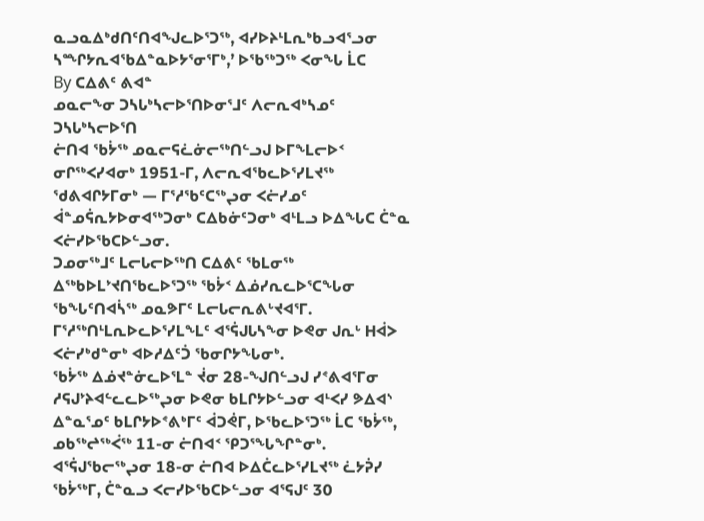ᓇᓗᓇᐃᒃᑯᑎᑦᑎᐊᖑᓚᐅᕐᑐᖅ, ᐊᓯᐅᔨᒻᒪᕆᒃᑲᓗᐊᕐᓗᓂ ᓴᙱᔭᕆᐊᖃᐃᓐᓇᐅᔭᕐᓂᕐᒥᒃ,’ ᐅᖃᖅᑐᖅ ᐸᓂᖓ ᒫᑕ
By ᑕᐃᕕᑦ ᕕᐊᓐ
ᓄᓇᓕᖕᓂ ᑐᓴᒐᒃᓴᓕᐅᕐᑎᐅᓂᕐᒧᑦ ᐱᓕᕆᐊᒃᓴᓄᑦ ᑐᓴᒐᒃᓴᓕᐅᕐᑎ
ᓖᑎᐊ ᖃᔮᖅ ᓄᓇᓕᕋᓛᓃᓕᖅᑎᓪᓗᒍ ᐅᒥᖕᒪᓕᐅᑉ ᓂᒋᖅᐸᓯᐊᓂᒃ 1951-ᒥ, ᐱᓕᕆᐊᖃᓚᐅᕐᓯᒪᔪᖅ ᖁᕕᐊᒋᔭᒥᓂᒃ — ᒥᕐᓱᖃᑦᑕᖅᖢᓂ ᐸᓖᓯᓄᑦ ᐋᓐᓄᕌᕆᔭᐅᓂᐊᖅᑐᓂᒃ ᑕᐃᑲᓃᑦᑐᓂᒃ ᐊᒻᒪᓗ ᐅᐃᖓᑕ ᑖᓐᓇ ᐸᓖᓯᐅᖃᑕᐅᓪᓗᓂ.
ᑐᓄᓂᖅᒧᑦ ᒪᓕᒐᓕᐅᖅᑎ ᑕᐃᕕᑦ ᖃᒪᓂᖅ ᐃᖅᑲᐅᒪᔾᔪᑎᖃᓚᐅᕐᑐᖅ ᖃᔮᑉ ᐃᓅᓯᕆᓚᐅᕐᑕᖓᓂ ᖃᖓᑦᑎᐊᓵᖅ ᓄᓇᕗᒥᑦ ᒪᓕᒐᓕᕆᕕᒡᔪᐊᕐᒥ. ᒥᕐᓱᖅᑎᒻᒪᕆᐅᓚᐅᕐᓯᒪᖕᒪᑦ ᐊᕐᕌᒍᒐᓴᖕᓂ ᐅᕙᓂ ᒍᕆᒡ ᕼᐋᐳ ᐸᓖᓯᒃᑯᓐᓂᒃ ᐊᐅᓱᐃᑦᑑ ᖃᓂᒋᔭᖓᓂᒃ.
ᖃᔮᖅ ᐃᓅᔪᓐᓃᓚᐅᕐᒪᓐ ᔫᓂ 28-ᖑᑎᓪᓗᒍ ᓯᕝᕕᐊᕐᒥᓂ ᓱᕋᒍᔾᔨᐊᓪᓚᓚᐅᖅᖢᓂ ᐅᕙᓂ ᑲᒪᒋᔭᐅᓪᓗᓂ ᐊᒻᐸᓯ ᕗᐃᐊᔅ ᐃᓐᓇᕐᓄᑦ ᑲᒪᒋᔭᐅᕝᕕᒃᒥᑦ ᐋᑐᕚᒥ, ᐅᖃᓚᐅᕐᑐᖅ ᒫᑕ ᖃᔮᖅ, ᓄᑲᖅᖠᖅᐹᖅ 11-ᓂ ᓖᑎᐊᑉ ᕿᑐᕐᖓᖏᓐᓂᒃ.
ᐊᕐᕌᒍᖃᓕᖅᖢᓂ 18-ᓂ ᓖᑎᐊ ᐅᐃᑖᓚᐅᕐᓯᒪᔪᖅ ᓛᔭᕉᓯ ᖃᔮᖅᒥ, ᑖᓐᓇᓗ ᐸᓕᓯᐅᖃᑕᐅᓪᓗᓂ ᐊᕐᕋᒍᑦ 30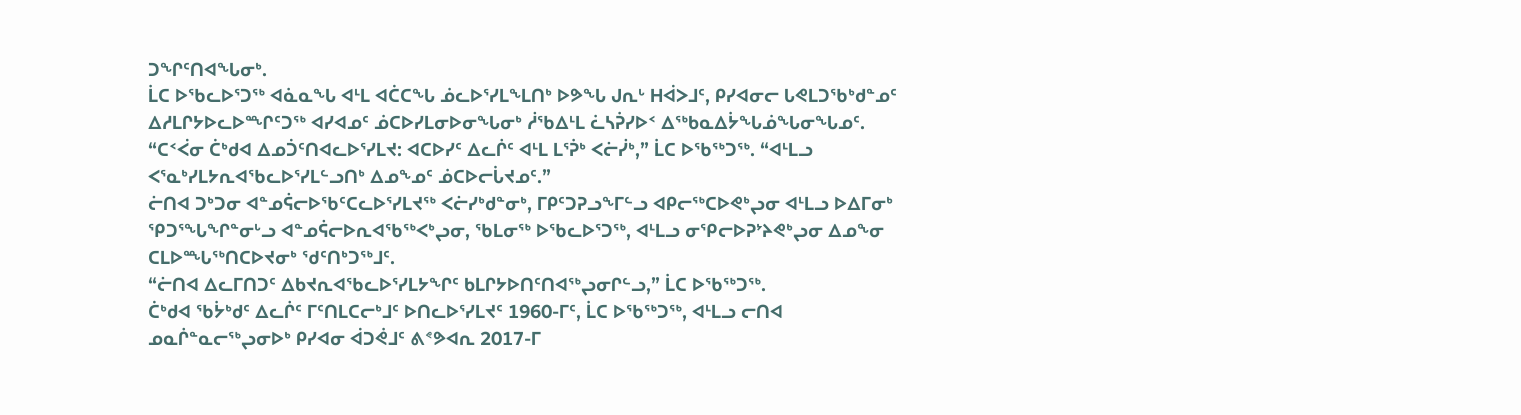ᑐᖏᑦᑎᐊᖓᓂᒃ.
ᒫᑕ ᐅᖃᓚᐅᕐᑐᖅ ᐊᓈᓇᖓ ᐊᒻᒪ ᐊᑖᑕᖓ ᓅᓚᐅᕐᓯᒪᖕᒪᑎᒃ ᐅᕗᖓ ᒍᕆᒡ ᕼᐋᐳᒧᑦ, ᑭᓯᐊᓂᓕ ᒐᕙᒪᑐᖃᒃᑯᓐᓄᑦ ᐃᓱᒪᒋᔭᐅᓚᐅᙱᑦᑐᖅ ᐊᓯᐊᓄᑦ ᓅᑕᐅᓯᒪᓂᐅᓂᖓᓂᒃ ᓲᖃᐃᒻᒪ ᓛᓴᕉᓯᐅᑉ ᐃᖅᑲᓇᐃᔮᖓᓅᖓᓂᖓᓄᑦ.
“ᑕᑉᐹᓂ ᑖᒃᑯᐊ ᐃᓄᑑᑦᑎᐊᓚᐅᕐᓯᒪᔪ: ᐊᑕᐅᓯᑦ ᐃᓚᒌᑦ ᐊᒻᒪ ᒪᕐᕉᒃ ᐸᓖᓰᒃ,” ᒫᑕ ᐅᖃᖅᑐᖅ. “ᐊᒻᒪᓗ ᐸᕐᓇᒃᓯᒪᔭᕆᐊᖃᓚᐅᕐᓯᒪᓪᓗᑎᒃ ᐃᓄᖕᓄᑦ ᓅᑕᐅᓕᒑᔪᓄᑦ.”
ᓖᑎᐊ ᑐᒃᑐᓂ ᐊᓐᓄᕌᓕᐅᖃᑦᑕᓚᐅᕐᓯᒪᔪᖅ ᐸᓖᓯᒃᑯᓐᓂᒃ, ᒥᑭᑦᑐᕈᓗᖕᒥᓪᓗ ᐊᑭᓕᖅᑕᐅᕙᒃᖢᓂ ᐊᒻᒪᓗ ᐅᐃᒥᓂᒃ ᕿᑐᕐᖓᖏᓐᓂᒡᓗ ᐊᓐᓄᕌᓕᐅᕆᐊᖃᖅᐸᒃᖢᓂ, ᖃᒪᓂᖅ ᐅᖃᓚᐅᕐᑐᖅ, ᐊᒻᒪᓗ ᓂᕿᓕᐅᕈᔾᔨᕙᒃᖢᓂ ᐃᓄᖕᓂ ᑕᒪᐅᙵᖅᑎᑕᐅᔪᓂᒃ ᖁᑦᑎᒃᑐᖅᒧᑦ.
“ᓖᑎᐊ ᐃᓚᒥᑎᑐᑦ ᐃᑲᔪᕆᐊᖃᓚᐅᕐᓯᒪᔭᖏᑦ ᑲᒪᒋᔭᐅᑎᑦᑎᐊᖅᖢᓂᒋᓪᓗ,” ᒫᑕ ᐅᖃᖅᑐᖅ.
ᑖᒃᑯᐊ ᖃᔮᒃᑯᑦ ᐃᓚᒌᑦ ᒥᑦᑎᒪᑕᓕᒃᒧᑦ ᐅᑎᓚᐅᕐᓯᒪᔪᑦ 1960-ᒥᑦ, ᒫᑕ ᐅᖃᖅᑐᖅ, ᐊᒻᒪᓗ ᓕᑎᐊ ᓄᓇᒌᓐᓇᓕᖅᖢᓂᐅᒃ ᑭᓯᐊᓂ ᐋᑐᕚᒧᑦ ᕕᕝᕗᐊᕆ 2017-ᒥ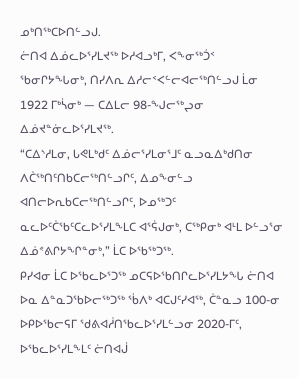ᓄᒃᑎᖅᑕᐅᑎᓪᓗᒍ.
ᓖᑎᐊ ᐃᓅᓚᐅᕐᓯᒪᔪᖅ ᐅᓱᐊᓗᒃᒥ, ᐸᖕᓂᖅᑑᑉ ᖃᓂᒋᔭᖓᓂᒃ, ᑎᓯᐱᕆ ᐃᓱᓕᑉᐸᓪᓕᐊᓕᖅᑎᓪᓗᒍ ᒫᓂ 1922 ᒥᒃᓵᓂᒃ — ᑕᐃᒪᓕ 98-ᖑᓕᖅᖢᓂ ᐃᓅᔪᓐᓃᓚᐅᕐᓯᒪᔪᖅ.
“ᑕᐃᔅᓱᒪᓂ, ᒐᕙᒪᒃᑯᑦ ᐃᓅᓕᕐᓯᒪᓂᕐᒧᑦ ᓇᓗᓇᐃᒃᑯᑎᓂ ᐱᑖᖅᑎᑦᑎᑲᑕᓕᖅᑎᓪᓗᒋᑦ, ᐃᓄᖕᓂᓪᓗ ᐊᑎᓕᐅᕆᑲᑕᓕᖅᑎᓪᓗᒋᑦ, ᐅᓄᖅᑐᑦ ᓇᓚᐅᑦᑖᖃᑦᑕᓚᐅᕐᓯᒪᖕᒪᑕ ᐊᕐᕌᒍᓂᒃ, ᑕᖅᑭᓂᒃ ᐊᒻᒪ ᐅᓪᓗᕐᓂ ᐃᓅᕝᕕᒋᔭᖏᓐᓂᒃ,” ᒫᑕ ᐅᖃᖅᑐᖅ.
ᑭᓯᐊᓂ ᒫᑕ ᐅᖃᓚᐅᕐᑐᖅ ᓄᑕᕋᐅᖃᑎᒋᓚᐅᕐᓯᒪᔭᖓ ᓖᑎᐊ ᐅᓇ ᐃᓐᓇᑐᖃᐅᓕᖅᑐᖅ ᖄᐱᒃ ᐊᑕᒍᑦᓯᐊᖅ, ᑖᓐᓇᓗ 100-ᓂ ᐅᑭᐅᖃᓕᕋᒥ ᖁᕕᐊᓲᑎᖃᓚᐅᕐᓯᒪᓪᓗᓂ 2020-ᒥᑦ, ᐅᖃᓚᐅᕐᓯᒪᖕᒪᑦ ᓖᑎᐊᒎ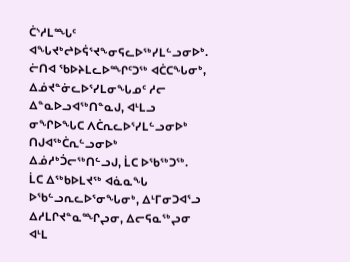ᑖᔅᓱᒪᙵᑦ ᐊᖓᔪᒃᖠᐅᕌᕐᔪᖕᓂᕋᓚᐅᖅᓯᒪᓪᓗᓂᐅᒃ.
ᓖᑎᐊ ᖃᐅᔨᒪᓚᐅᙱᑦᑐᖅ ᐊᑖᑕᖓᓂᒃ, ᐃᓅᔪᓐᓃᓚᐅᕐᓯᒪᓂᖓᓄᑦ ᓱᓕ ᐃᓐᓇᐅᓗᐊᖅᑎᓐᓇᒍ, ᐊᒻᒪᓗ ᓂᖏᐅᖓᑕ ᐱᑖᕆᓚᐅᕐᓯᒪᓪᓗᓂᐅᒃ ᑎᒍᐊᖅᑖᕆᓪᓗᓂᐅᒃ ᐃᓅᓱᒃᑑᓕᖅᑎᓪᓗᒍ, ᒫᑕ ᐅᖃᖅᑐᖅ.
ᒫᑕ ᐃᖅᑲᐅᒪᔪᖅ ᐊᓈᓇᖓ ᐅᖃᓪᓗᕆᓚᐅᕐᓂᖓᓂᒃ, ᐃᒻᒥᓂᑐᐊᕐᓗ ᐃᓱᒪᒋᔪᓐᓇᙱᖢᓂ, ᐃᓕᕋᓇᖅᖢᓂ ᐊᒻᒪ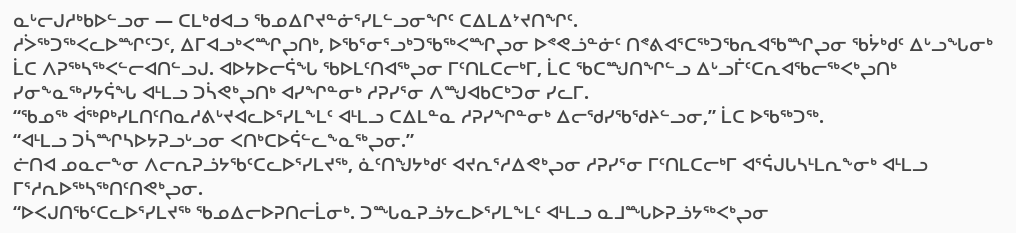ᓇᒡᓕᒍᓱᒃᑲᐅᓪᓗᓂ — ᑕᒪᒃᑯᐊᓗ ᖃᓄᐃᒋᔪᓐᓃᕐᓯᒪᓪᓗᓂᖏᑦ ᑕᐃᒪᐃᔾᔪᑎᖏᑦ.
ᓱᐴᖅᑐᖅᐸᓚᐅᙱᑦᑐᑦ, ᐃᒥᐊᓗᒃᐸᙱᖢᑎᒃ, ᐅᖃᕐᓂᕐᓗᒃᑐᖃᖅᐸᙱᖢᓂ ᐅᕝᕙᓘᓐᓃᑦ ᑎᕝᕕᐊᕐᑕᖅᑐᖃᕆᐊᖃᙱᖢᓂ ᖃᔮᒃᑯᑦ ᐃᒡᓗᖓᓂᒃ ᒫᑕ ᐱᕈᖅᓴᖅᐸᓪᓕᐊᑎᓪᓗᒍ. ᐊᐅᔭᐅᓕᕌᖓ ᖃᐅᒪᑦᑎᐊᖅᖢᓂ ᒥᑦᑎᒪᑕᓕᒃᒥ, ᒫᑕ ᖃᑕᙳᑎᖏᓪᓗ ᐃᒡᓗᒦᑦᑕᕆᐊᖃᓕᖅᐸᒃᖢᑎᒃ ᓯᓂᖕᓇᖅᓯᔭᕌᖓ ᐊᒻᒪᓗ ᑐᓵᕙᒃᖢᑎᒃ ᐊᓯᖏᓐᓂᒃ ᓱᕈᓯᕐᓂ ᐱᙳᐊᑲᑕᒃᑐᓂ ᓯᓚᒥ.
“ᖃᓄᖅ ᐋᖅᑭᒃᓯᒪᑎᑦᑎᓇᓱᕕᒡᔪᐊᓚᐅᕐᓯᒪᖕᒪᑦ ᐊᒻᒪᓗ ᑕᐃᒪᓐᓇ ᓱᕈᓯᖏᓐᓂᒃ ᐃᓕᖁᓯᖃᖁᔨᓪᓗᓂ,” ᒫᑕ ᐅᖃᖅᑐᖅ.
“ᐊᒻᒪᓗ ᑐᓵᙱᓴᐅᔭᕈᓗᒡᓗᓂ ᐸᑎᒃᑕᐅᕌᓪᓚᖕᓇᖅᖢᓂ.”
ᓖᑎᐊ ᓄᓇᓕᖕᓂ ᐱᓕᕆᕈᓘᔭᖃᑦᑕᓚᐅᕐᓯᒪᔪᖅ, ᓈᑦᑎᖑᔭᒃᑯᑦ ᐊᔪᕆᕐᓱᐃᕙᒃᖢᓂ ᓱᕈᓯᕐᓂ ᒥᑦᑎᒪᑕᓕᒃᒥ ᐊᕐᕌᒍᒐᓴᒻᒪᕆᖕᓂᒃ ᐊᒻᒪᓗ ᒥᕐᓱᕆᐅᖅᓴᖅᑎᑦᑎᕙᒃᖢᓂ.
“ᐅᐸᒍᑎᖃᑦᑕᓚᐅᕐᓯᒪᔪᖅ ᖃᓄᐃᓕᐅᕈᑎᓕᒫᓂᒃ. ᑐᙵᓇᕈᓘᔭᓚᐅᕐᓯᒪᖕᒪᑦ ᐊᒻᒪᓗ ᓇᒧᙵᐅᕈᓘᔭᖅᐸᒃᖢᓂ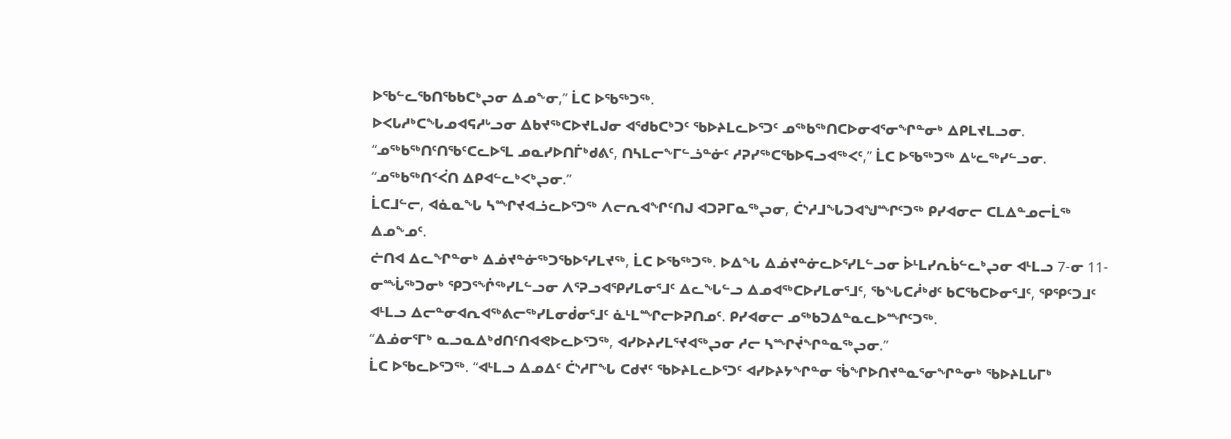ᐅᖃᓪᓚᖃᑎᖃᑲᑕᒃᖢᓂ ᐃᓄᖕᓂ,” ᒫᑕ ᐅᖃᖅᑐᖅ.
ᐅᐸᒐᓱᒃᑕᖓᓄᐊᕋᓱᒡᓗᓂ ᐃᑲᔪᖅᑕᐅᔪᒪᒍᓂ ᐊᖁᑲᑕᒃᑐᑦ ᖃᐅᔨᒪᓚᐅᕐᑐᑦ ᓄᖅᑲᖅᑎᑕᐅᓂᐊᕐᓂᖏᓐᓂᒃ ᐃᑭᒪᔪᒪᓗᓂ.
“ᓄᖅᑲᖅᑎᑦᑎᖃᑦᑕᓚᐅᕐᒪ ᓄᓇᓯᐅᑎᒦᒃᑯᕕᑦ, ᑎᓴᒪᓕᖕᒥᓪᓘᓐᓃᑦ ᓱᕈᓯᖅᑕᖃᐅᕋᓗᐊᖅᐸᑦ,” ᒫᑕ ᐅᖃᖅᑐᖅ ᐃᒡᓚᖅᓯᓪᓗᓂ. “ᓄᖅᑲᖅᑎᑉᐹᑎ ᐃᑭᐊᓪᓚᒃᐸᒃᖢᓂ.”
ᒫᑕᒧᓪᓕ, ᐊᓈᓇᖓ ᓴᙱᔪᐊᓘᓚᐅᕐᑐᖅ ᐱᓕᕆᐊᖏᑦᑎᒍ ᐊᑐᕈᒥᓇᖅᖢᓂ, ᑖᔅᓱᒧᖓᑐᐊᖑᙱᑦᑐᖅ ᑭᓯᐊᓂᓕ ᑕᒪᐃᓐᓄᓕᒫᖅ ᐃᓄᖕᓄᑦ.
ᓖᑎᐊ ᐃᓚᖏᓐᓂᒃ ᐃᓅᔪᓐᓃᖅᑐᖃᐅᕐᓯᒪᔪᖅ, ᒫᑕ ᐅᖃᖅᑐᖅ. ᐅᐃᖓ ᐃᓅᔪᓐᓃᓚᐅᕐᓯᒪᓪᓗᓂ ᐆᒻᒪᓯᕆᑳᓪᓚᒃᖢᓂ ᐊᒻᒪᓗ 7-ᓂ 11-ᓂᙶᖅᑐᓂᒃ ᕿᑐᕐᖐᖅᓯᒪᓪᓗᓂ ᐱᕐᕈᓗᐊᕿᓯᒪᓂᕐᒧᑦ ᐃᓚᖓᓪᓗ ᐃᓄᐊᖅᑕᐅᓯᒪᓂᕐᒧᑦ, ᖃᖓᑕᓲᒃᑯᑦ ᑲᑕᖃᑕᐅᓂᕐᒧᑦ, ᕿᕿᑦᑐᒧᑦ ᐊᒻᒪᓗ ᐃᓕᓐᓂᐊᕆᐊᖅᕕᓕᖅᓯᒪᓂᑰᓂᕐᒧᑦ ᓈᒻᒪᙱᓕᐅᕈᑎᓄᑦ. ᑭᓯᐊᓂᓕ ᓄᖅᑲᑐᐃᓐᓇᓚᐅᙱᑦᑐᖅ.
“ᐃᓅᓂᕐᒥᒃ ᓇᓗᓇᐃᒃᑯᑎᑦᑎᐊᕙᐅᓚᐅᕐᑐᖅ, ᐊᓯᐅᔨᓯᒪᕐᔪᐊᖅᖢᓂ ᓱᓕ ᓴᙱᔫᖏᓐᓇᖅᖢᓂ.”
ᒫᑕ ᐅᖃᓚᐅᕐᑐᖅ. “ᐊᒻᒪᓗ ᐃᓄᐃᑦ ᑖᔅᓱᒥᖓ ᑕᑯᔪᑦ ᖃᐅᔨᒪᓚᐅᕐᑐᑦ ᐊᓯᐅᔨᔭᖏᓐᓂ ᖄᖏᐅᑎᔪᓐᓇᕐᓂᖏᓐᓂᒃ ᖃᐅᔨᒪᒐᒥᒃ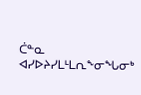ᑖᓐᓇ ᐊᓯᐅᔨᓯᒪᒻᒪᕆᖕᓂᖓᓂᒃ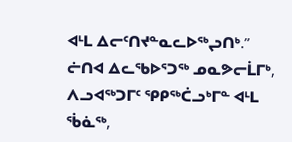ᐊᒻᒪ ᐃᓕᑦᑎᔪᓐᓇᓚᐅᖅᖢᑎᒃ.”
ᓖᑎᐊ ᐃᓚᖃᐅᕐᑐᖅ ᓄᓇᕗᓕᒫᒥᒃ, ᐱᓗᐊᖅᑐᒥᑦ ᕿᑭᖅᑖᓗᒃᒥᓐ ᐊᒻᒪ ᖄᓈᖅ,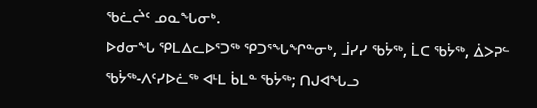ᖃᓛᖡᑦ ᓄᓇᖓᓂᒃ.
ᐅᑯᓂᖓ ᕿᒪᐃᓚᐅᕐᑐᖅ ᕿᑐᕐᖓᖏᓐᓂᒃ, ᒨᓯᓯ ᖃᔮᖅ, ᒫᑕ ᖃᔮᖅ, ᐄᐳᕈᓪ ᖃᔮᖅ-ᐱᑦᓯᐅᓛᖅ ᐊᒻᒪ ᑳᒪᓐ ᖃᔮᖅ; ᑎᒍᐊᖓᓗ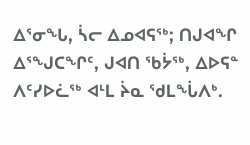ᐃᕐᓂᖓ, ᓵᓕ ᐃᓄᐊᕋᖅ; ᑎᒍᐊᖏ ᐃᕐᖑᑕᖏᑦ, ᒍᐊᑎ ᖃᔮᖅ, ᐃᐅᕋᓐ ᐱᑦᓯᐅᓛᖅ ᐊᒻᒪ ᔩᓇ ᖁᒪᖔᐱᒃ.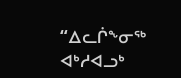“ᐃᓚᒌᖕᓂᖅ ᐊᒃᓱᐊᓗᒃ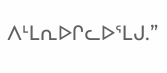ᐱᒻᒪᕆᐅᒋᓚᐅᕐᒪᒍ.”